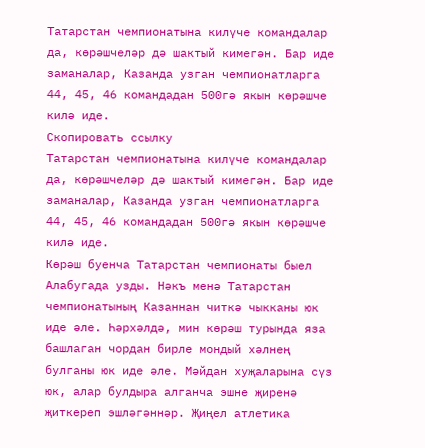Татарстан чемпионатына килүче командалар да, көрәшчеләр дә шактый кимегән. Бар иде заманалар, Казанда узган чемпионатларга 44, 45, 46 командадан 500гә якын көрәшче килә иде.
Скопировать ссылку
Татарстан чемпионатына килүче командалар да, көрәшчеләр дә шактый кимегән. Бар иде заманалар, Казанда узган чемпионатларга 44, 45, 46 командадан 500гә якын көрәшче килә иде.
Көрәш буенча Татарстан чемпионаты быел Алабугада узды. Нәкъ менә Татарстан чемпионатының Казаннан читкә чыкканы юк иде әле. Һәрхәлдә, мин көрәш турында яза башлаган чордан бирле мондый хәлнең булганы юк иде әле. Мәйдан хуҗаларына сүз юк, алар булдыра алганча эшне җиренә җиткереп эшләгәннәр. Җиңел атлетика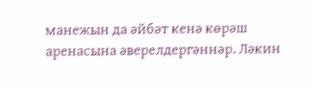манежын да әйбәт кенә көрәш аренасына әверелдергәннәр. Ләкин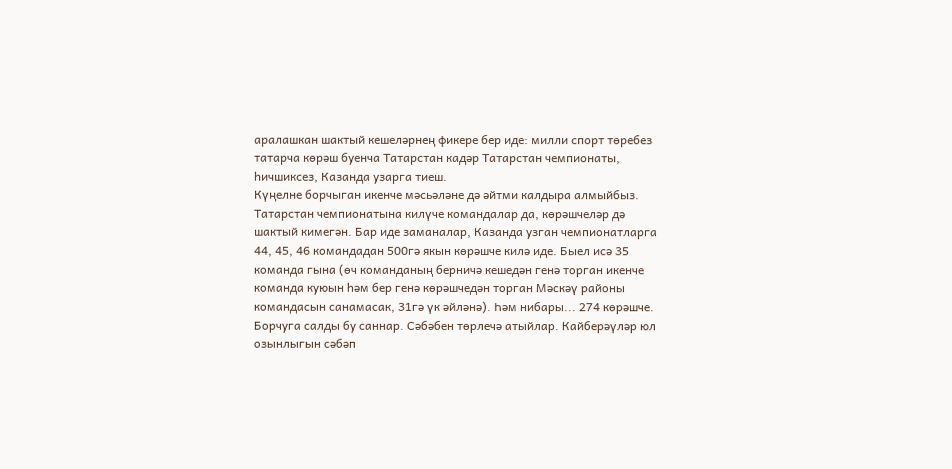аралашкан шактый кешеләрнең фикере бер иде: милли спорт төребез татарча көрәш буенча Татарстан кадәр Татарстан чемпионаты, һичшиксез, Казанда узарга тиеш.
Күңелне борчыган икенче мәсьәләне дә әйтми калдыра алмыйбыз. Татарстан чемпионатына килүче командалар да, көрәшчеләр дә шактый кимегән. Бар иде заманалар, Казанда узган чемпионатларга 44, 45, 46 командадан 500гә якын көрәшче килә иде. Быел исә 35 команда гына (өч команданың берничә кешедән генә торган икенче команда куюын һәм бер генә көрәшчедән торган Мәскәү районы командасын санамасак, 31гә үк әйләнә). Һәм нибары... 274 көрәшче. Борчуга салды бу саннар. Сәбәбен төрлечә атыйлар. Кайберәүләр юл озынлыгын сәбәп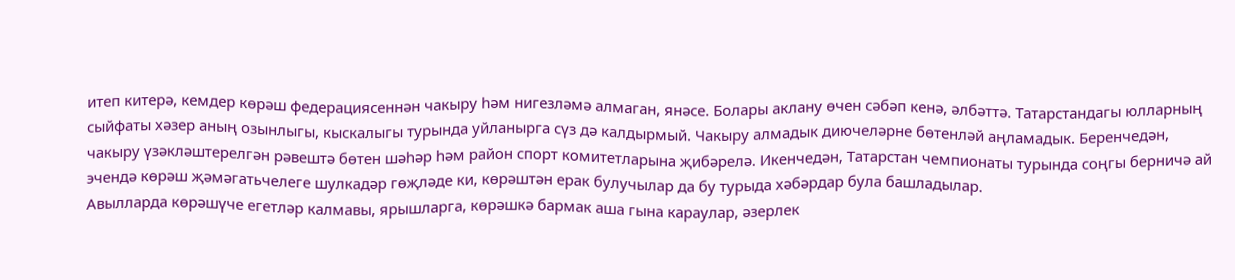итеп китерә, кемдер көрәш федерациясеннән чакыру һәм нигезләмә алмаган, янәсе. Болары аклану өчен сәбәп кенә, әлбәттә. Татарстандагы юлларның сыйфаты хәзер аның озынлыгы, кыскалыгы турында уйланырга сүз дә калдырмый. Чакыру алмадык диючеләрне бөтенләй аңламадык. Беренчедән, чакыру үзәкләштерелгән рәвештә бөтен шәһәр һәм район спорт комитетларына җибәрелә. Икенчедән, Татарстан чемпионаты турында соңгы берничә ай эчендә көрәш җәмәгатьчелеге шулкадәр гөҗләде ки, көрәштән ерак булучылар да бу турыда хәбәрдар була башладылар.
Авылларда көрәшүче егетләр калмавы, ярышларга, көрәшкә бармак аша гына караулар, әзерлек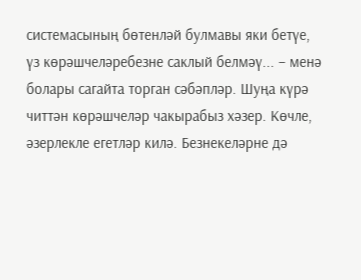системасының бөтенләй булмавы яки бетүе, үз көрәшчеләребезне саклый белмәү... – менә болары сагайта торган сәбәпләр. Шуңа күрә читтән көрәшчеләр чакырабыз хәзер. Көчле, әзерлекле егетләр килә. Безнекеләрне дә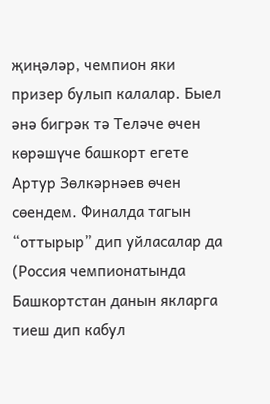җиңәләр, чемпион яки призер булып калалар. Быел әнә бигрәк тә Теләче өчен көрәшүче башкорт егете Артур Зөлкәрнәев өчен сөендем. Финалда тагын “оттырыр” дип уйласалар да (Россия чемпионатында Башкортстан данын якларга тиеш дип кабул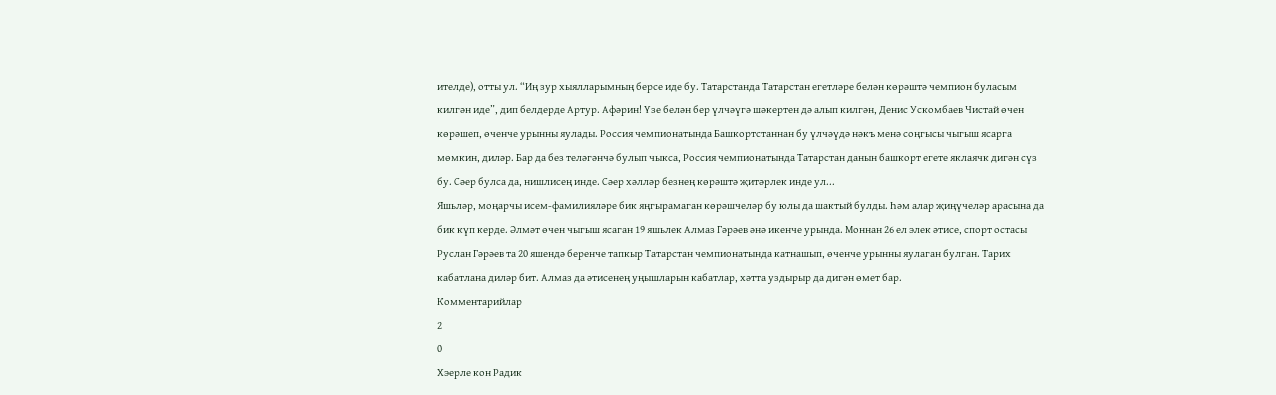ителде), отты ул. “Иң зур хыялларымның берсе иде бу. Татарстанда Татарстан егетләре белән көрәштә чемпион буласым килгән иде”, дип белдерде Артур. Афәрин! Үзе белән бер үлчәүгә шәкертен дә алып килгән, Денис Ускомбаев Чистай өчен көрәшеп, өченче урынны яулады. Россия чемпионатында Башкортстаннан бу үлчәүдә нәкъ менә соңгысы чыгыш ясарга мөмкин, диләр. Бар да без теләгәнчә булып чыкса, Россия чемпионатында Татарстан данын башкорт егете яклаячк дигән сүз бу. Сәер булса да, нишлисең инде. Сәер хәлләр безнең көрәштә җитәрлек инде ул...
Яшьләр, моңарчы исем-фамилияләре бик яңгырамаган көрәшчеләр бу юлы да шактый булды. Һәм алар җиңүчеләр арасына да бик күп керде. Әлмәт өчен чыгыш ясаган 19 яшьлек Алмаз Гәрәев әнә икенче урында. Моннан 26 ел элек әтисе, спорт остасы Руслан Гәрәев та 20 яшендә беренче тапкыр Татарстан чемпионатында катнашып, өченче урынны яулаган булган. Тарих кабатлана диләр бит. Алмаз да әтисенең уңышларын кабатлар, хәтта уздырыр да дигән өмет бар.
Комментарийлар
2
0
Хэерле кон Радик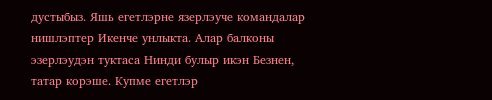дустыбыз. Яшь егетлэрне язерлэуче командалар нишлэптер Икенче унлыкта. Алар балконы эзерлэудэн туктаса Нинди булыр икэн Безнен, татар корэше. Купме егетлэр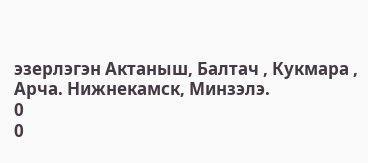эзерлэгэн Актаныш, Балтач , Кукмара , Арча. Нижнекамск, Минзэлэ.
0
0